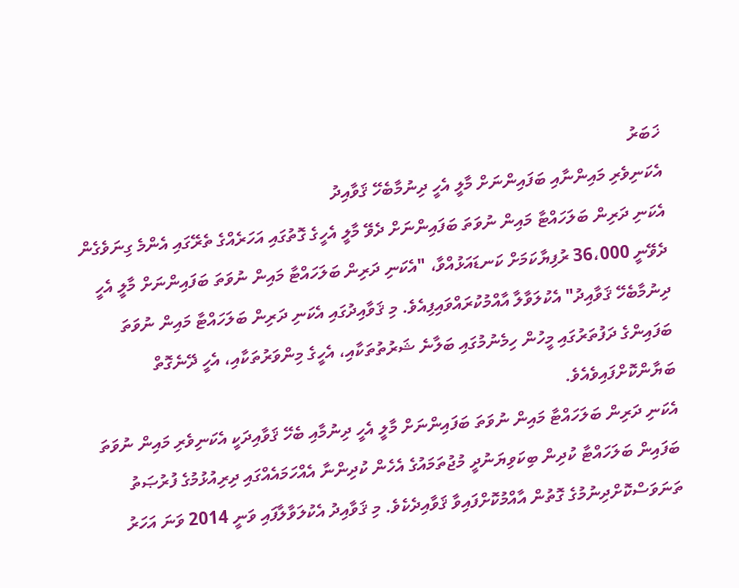ޚަބަރު
އެކަނިވެރި މައިންނާއި ބަފައިންނަށް މާލީ އެހީ ދިނުމާބެހޭ ޤަވާއިދު
އެކަނި ދަރިން ބަލަހައްޓާ މައިން ނުވަތަ ބަފައިންނަށް ދެވޭ މާލީ އެހީގެ ގޮތުގައި އަހަރެއްގެ ތެރޭގައި އެންމެ ގިނަވެގެން ދެވޭނީ 36،000 ރުފިޔާކަމަށް ކަނޑައަޅުއްވާ، "އެކަނި ދަރިން ބަލަހައްޓާ މައިން ނުވަތަ ބަފައިންނަށް މާލީ އެހީ ދިނުމާބެހޭ ޤަވާއިދު" އެކުލަވާލާ އާއްމުކުރައްވައިފިއެވެ. މި ޤަވާއިދުގައި އެކަނި ދަރިން ބަލަހައްޓާ މައިން ނުވަތަ ބަފައިންގެ ދަފުތަރުގައި މީހުން ހިމެނުމުގައި ބަލާނެ ޝަރުތުތަކާއި، އެހީގެ މިންވަރުތަކާއި، އެހީ ދޭނެގޮތް ބަޔާންކޮށްފައިވެއެވެ.
އެކަނި ދަރިން ބަލަހައްޓާ މައިން ނުވަތަ ބަފައިންނަށް މާލީ އެހީ ދިނުމާއި ބެހޭ ޤަވާއިދަކީ އެކަނިވެރި މައިން ނުވަތަ ބަފައިން ބަލަހައްޓާ ކުދިން ބިކަވިޔަނުދީ މުޖުތަމައުގެ އެހެން ކުދިންނާ އެއްހަމައެއްގައި ދިރިއުޅުމުގެ ފުރުޞަތު ތަނަވަސްކޮށްދިނުމުގެ ގޮތުން އާއްމުކޮށްފައިވާ ޤަވާއިދެކެވެ. މި ޤަވާއިދު އެކުލަވާލާފައި ވަނީ 2014 ވަނަ އަހަރު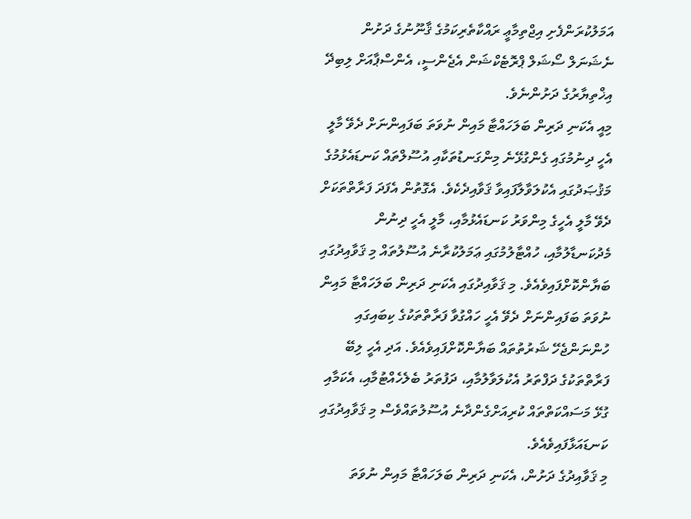އަމަލުކުރަންފެށި އިޖްތިމާޢީ ރައްކާތެރިކަމުގެ ޤާނޫނުގެ ދަށުން ނެޝަނަލް ސޯޝަލް ޕްރޮޓެކްޝަން އެޖެންސީ، އެންސްޕާއަށް ލިބިދޭ އިޚްތިޔާރުގެ ދަށުންނެވެ.
މިއީ އެކަނި ދަރިން ބަލަހައްޓާ މައިން ނުވަތަ ބަފައިންނަށް ދެވޭ މާލީ އެހީ ދިނުމުގައި ގެންގުޅޭނެ މިންގަނޑުތަކާއި އުސޫލްތައް ކަނޑައެޅުމުގެ މަޤުޞަދުގައި އެކުލަވާލާފައިވާ ޤަވާއިދެކެވެ. އެގޮތުން އެފަދަ ފަރާތްތަކަށް ދެވޭ މާލީ އެހީގެ މިންވަރު ކަނޑައެޅުމާއި، މާލީ އެހީ ދިނުން މެދުކަނޑާލުމާއި، ހުއްޓާލުމުގައި ޢަމަލުކުރާނެ އުސޫލުތައް މި ޤަވާއިދުގައި ބަޔާންކޮށްފައިވެއެވެ. މި ޤަވާއިދުގައި އެކަނި ދަރިން ބަލަހައްޓާ މައިން ނުވަތަ ބަފައިންނަށް ދެވޭ އެހީ ހައްގުވާ ފަރާތްތަކުގެ ކިބައިގައި ހުންނަންޖެހޭ ޝަރުތުތައް ބަޔާންކޮށްފައިވެއެވެ. އަދި އެހީ ލިބޭ ފަރާތްތަކުގެ ދަފްތަރު އެކުލަވާލުމާއި، ދަފުތަރު ބެލެހެއްޓުމާއި، އެކަމާއި ގުޅޭ މަސައްކަތްތައް ކުރިއަށްގެންދާނެ އުސޫލުތައްވެސް މި ޤަވާއިދުގައި ކަނޑައަޅާފައިވެއެވެ.
މި ޤަވާއިދުގެ ދަށުން، އެކަނި ދަރިން ބަލަހައްޓާ މައިން ނުވަތަ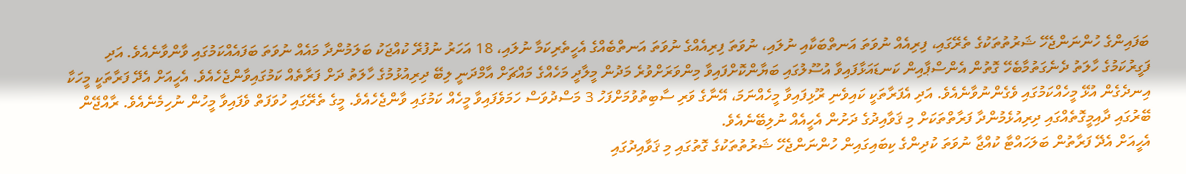ބަފައިންގެ ހުންނަންޖެހޭ ޝަރުތުތަކުގެ ތެރޭގައި، ފިރިއެއް ނުވަތަ އަނތްބަކާއި ނުލައި، ނުވަތަ ފިރިއެއްގެ ނުވަތަ އަނތްބެއްގެ އެހީތެރިކަމާ ނުލައި، 18 އަހަރު ނުފުރޭ ކުއްޖަކު ބަލަމުންދާ މައެއް ނުވަތަ ބަފައެއްކަމުގައި ވާންވާނެއެވެ. އަދި ފަގީރުކަމުގެ ހާލަތު ދެނެގަތުމާބެހޭ ގޮތުން އެންސްޕާއިން ކަނޑައަޅާފައިވާ އުސޫލުގައި ބަޔާންކޮށްފައިވާ މިންވަރަށްވުރެ މަދުން މީލާދީ މަހެއްގެ މައްޗަށް އާމްދަނީ ލިބޭ ދިރިއުޅުމުގެ ހާލަތު ދަށް ފަރާތެއް ކަމުގައިވާންޖެހެއެވެ. އެހީއަށް އެދޭ ފަރާތަކީ މީހަކާ އިނދެގެން އުޅޭ މީހެއްކަމުގައި ވެގެންނުވާނެއެވެ. އަދި އެފަރާތަކީ ކައިވެނި ރޫޅިފައިވާ މީހެއްނަމަ، އޭނާގެ ވަރި ސާބިތުވުމަށްފަހު 3 މަސްދުވަސް ހަމަވެފައިވާ މީހެއް ކަމުގައި ވާންޖެހެއެވެ. މީގެ ތެރޭގައި ހުވަފަތް ވެފައިވާ މީހުން ނުހިމެނެއެވެ. ރާއްޖޭން ބޭރުގައި ދާއިމީގޮތެއްގައި ދިރިއުޅެމުންދާ ފަރާތްތަކަށް މި ޤަވާއިދުގެ ދަށުން އެހީއެއް ނުލިބޭނެއެވެ.
އެހީއަށް އެދޭ ފަރާތުން ބަލަހައްޓާ ކުއްޖާ ނުވަތަ ކުދިންގެ ކިބައިގައިން ހުންނަންޖެހޭ ޝަރުތުތަކުގެ ގޮތުގައި މި ޤަވާއިދުގައި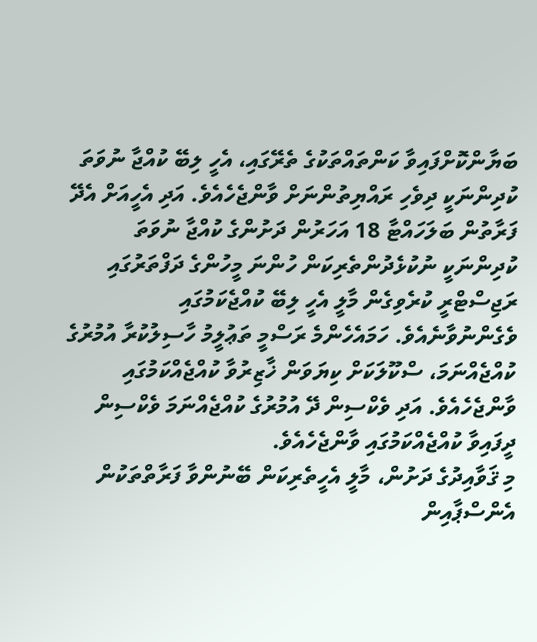ބަޔާންކޮށްފައިވާ ކަންތައްތަކުގެ ތެރޭގައި، އެހީ ލިބޭ ކުއްޖާ ނުވަތަ ކުދިންނަކީ ދިވެހި ރައްޔިތުންނަށް ވާންޖެހެއެވެ. އަދި އެހީއަށް އެދޭ ފަރާތުން ބަލަހައްޓާ 18 އަހަރުން ދަށުންގެ ކުއްޖާ ނުވަތަ ކުދިންނަކީ ނުކުޅެދުންތެރިކަން ހުންނަ މީހުންގެ ދަފްތަރުގައި ރަޖިސްޓްރީ ކުރެވިގެން މާލީ އެހީ ލިބޭ ކުއްޖެކަމުގައި ވެގެންނުވާނެއެވެ. ހަމައެހެންމެ ރަސްމީ ތަޢުލީމު ހާސިލުކުރާ އުމުރުގެ ކުއްޖެއްނަމަ، ސްކޫލަކަށް ކިޔަވަން ޚާޒިރުވާ ކުއްޖެއްކަމުގައި ވާންޖެހެއެވެ. އަދި ވެކްސިން ދޭ އުމުރުގެ ކުއްޖެއްނަމަ ވެކްސިން ދީފައިވާ ކުއްޖެއްކަމުގައި ވާންޖެހެއެވެ.
މި ޤަވާއިދުގެ ދަށުން، މާލީ އެހީތެރިކަން ބޭނުންވާ ފަރާތްތަކުން އެންސްޕާއިން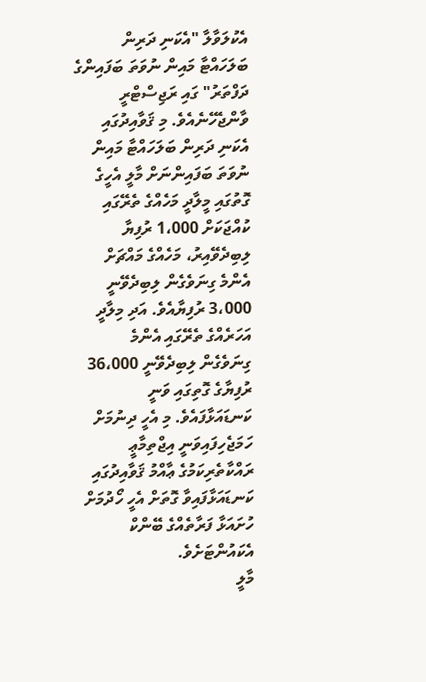އެކުލަވާލާ "އެކަނި ދަރިން ބަލަހައްޓާ މައިން ނުވަތަ ބަފައިންގެ ދަފްތަރު" ގައި ރަޖިސްޓްރީ ވާންޖެހޭނެއެވެ. މި ޤަވާއިދުގައި އެކަނި ދަރިން ބަލަހައްޓާ މައިން ނުވަތަ ބަފައިންނަށް މާލީ އެހީގެ ގޮތުގައި މީލާދީ މަހެއްގެ ތެރޭގައި ކުއްޖަކަށް 1،000 ރުފިޔާ ލިބިދެވޭއިރު، މަހެއްގެ މައްޗަށް އެންމެ ގިނަވެގެން ލިބިދެވޭނީ 3،000 ރުފިޔާއެވެ. އަދި މިލާދީ އަހަރެއްގެ ތެރޭގައި އެންމެ ގިނަވެގެން ލިބިދެވޭނީ 36،000 ރުފިޔާގެ ގޮތިގައި ވަނީ ކަނޑައަޅާފައެވެ. މި އެހީ ދިނުމަށް ހަމަޖެހިފައިވަނީ އިޖްތިމާޢީ ރައްކާތެރިކަމުގެ ޢާއްމު ޤަވާއިދުގައި ކަނޑައަޅާފައިވާ ގޮތަށް އެހީ ހޯދުމަށް ހުށައަޅާ ފަރާތެއްގެ ބޭންކް އެކައުންޓަށެވެ.
މާލީ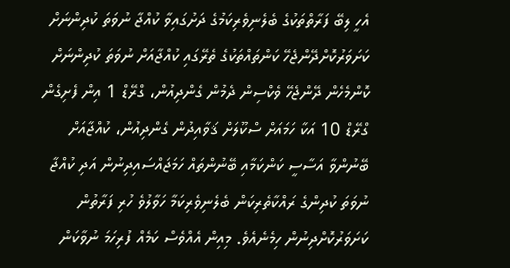އެހީ ލިބޭ ފަރާތްތަކުގެ ބެލެނިވެރިކަމުގެ ދަށުގައިވާ ކުއްޖާ ނުވަތަ ކުދިންނަށް ކަށަވަރުކޮށްދޭންޖެހޭ ކަންތައްތަކުގެ ތެރޭގައި ކުއްޖާއަށް ނުވަތަ ކުދިންނަށް ކޮންމެހެން ދޭންޖެހޭ ވެކްސިން ދެމުން ގެންދިއުން، ގްރޭޑް 1 އިން ފެށިގެން ގްރޭޑް 10 އަކާ ހަމައަށް ސްކޫލަށް ޤަވާއިދުން ގެންދިއުން، ކުއްޖާއަށް ބޭނުންވާ އަސާސީ ކަންކަމާއި ބޭނުންތައް ހަމަޖައްސައިދިނުން އަދި ކުއްޖާ ނުވަތަ ކުދިންގެ ރައްކާތެރިކަން ބެލެނިވެރިކަމާ ހަވާލުވެ ހުރި ފަރާތުން ކަށަވަރުކޮށްދިނުން ހިމެނެއެވެ. މިއިން އެއްވެސް ކަމެއް ފުރިހަމަ ނުވާކަން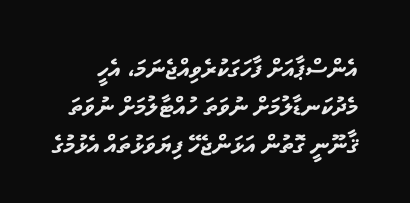އެންސްޕާއަށް ފާހަގަކުރެވިއްޖެނަމަ، އެހީ މެދުކަނޑާލުމަށް ނުވަތަ ހުއްޓާލުމަށް ނުވަތަ ޤާނޫނީ ގޮތުން އަޅަންޖެހޭ ފިޔަވަޅުތައް އެޅުމުގެ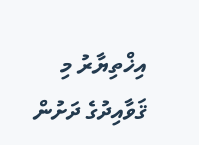އިޚްތިޔާރު މި ޤަވާއިދުގެ ދަށުން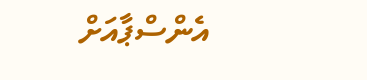އެންސްޕާއަށް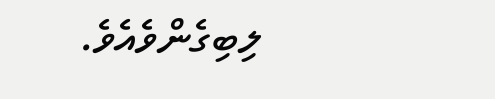ލިބިގެންވެއެވެ.